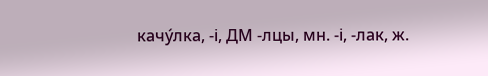качу́лка, -і, ДМ -лцы, мн. -і, -лак, ж.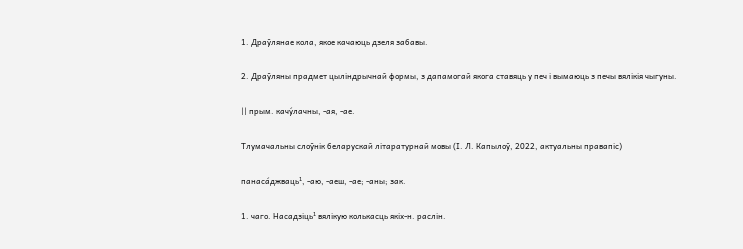1. Драўлянае кола, якое качаюць дзеля забавы.

2. Драўляны прадмет цыліндрычнай формы, з дапамогай якога ставяць у печ і вымаюць з печы вялікія чыгуны.

|| прым. качу́лачны, -ая, -ае.

Тлумачальны слоўнік беларускай літаратурнай мовы (І. Л. Капылоў, 2022, актуальны правапіс)

панаса́джваць¹, -аю, -аеш, -ае; -аны; зак.

1. чаго. Насадзіць¹ вялікую колькасць якіх-н. раслін.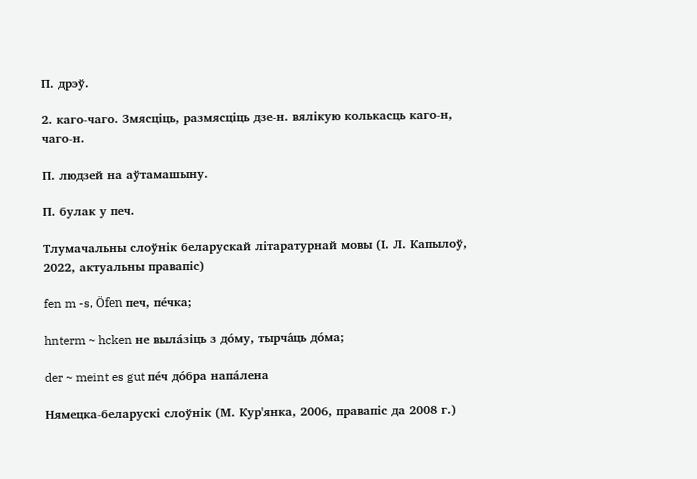П. дрэў.

2. каго-чаго. Змясціць, размясціць дзе-н. вялікую колькасць каго-н, чаго-н.

П. людзей на аўтамашыну.

П. булак у печ.

Тлумачальны слоўнік беларускай літаратурнай мовы (І. Л. Капылоў, 2022, актуальны правапіс)

fen m -s, Öfen печ, пе́чка;

hnterm ~ hcken не выла́зіць з до́му, тырча́ць до́ма;

der ~ meint es gut пе́ч до́бра напа́лена

Нямецка-беларускі слоўнік (М. Кур'янка, 2006, правапіс да 2008 г.)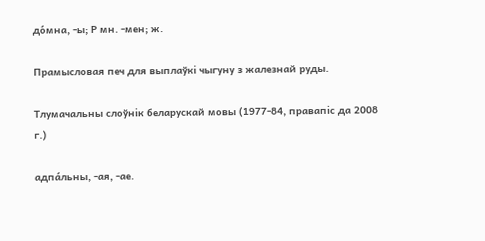до́мна, ‑ы; Р мн. ‑мен; ж.

Прамысловая печ для выплаўкі чыгуну з жалезнай руды.

Тлумачальны слоўнік беларускай мовы (1977-84, правапіс да 2008 г.)

адпа́льны, ‑ая, ‑ае.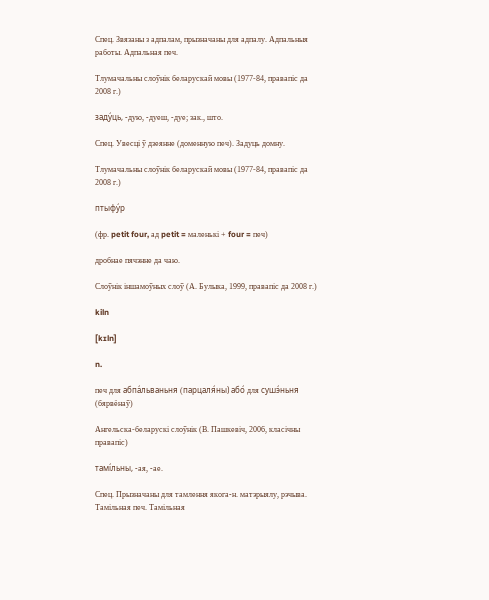Спец. Звязаны з адпалам, прызначаны для адпалу. Адпальныя работы. Адпальная печ.

Тлумачальны слоўнік беларускай мовы (1977-84, правапіс да 2008 г.)

заду́ць, ‑дую, ‑дуеш, ‑дуе; зак., што.

Спец. Увесці ў дзеянне (доменную печ). Задуць домну.

Тлумачальны слоўнік беларускай мовы (1977-84, правапіс да 2008 г.)

птыфу́р

(фр. petit four, ад petit = маленькі + four = печ)

дробнае пячэнне да чаю.

Слоўнік іншамоўных слоў (А. Булыка, 1999, правапіс да 2008 г.)

kiln

[kɪln]

n.

печ для абпа́льваньня (парцаля́ны) або́ для сушэ́ньня (бярвёнаў)

Ангельска-беларускі слоўнік (В. Пашкевіч, 2006, класічны правапіс)

тамі́льны, ‑ая, ‑ае.

Спец. Прызначаны для тамлення якога‑н. матэрыялу, рэчыва. Тамільная печ. Тамільная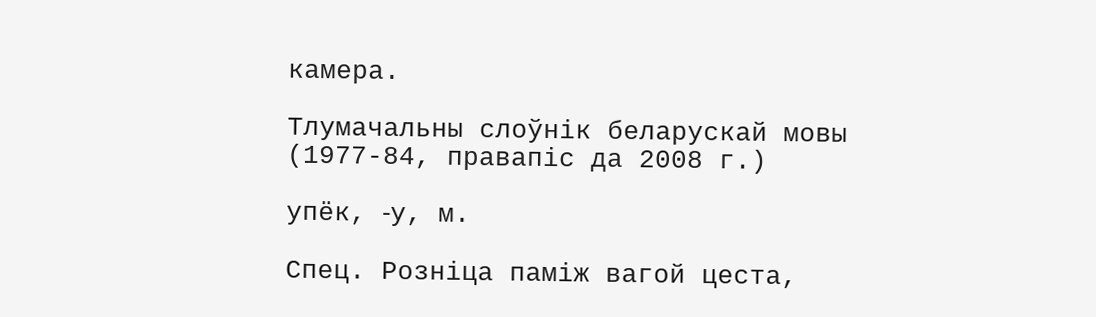камера.

Тлумачальны слоўнік беларускай мовы (1977-84, правапіс да 2008 г.)

упёк, ‑у, м.

Спец. Розніца паміж вагой цеста,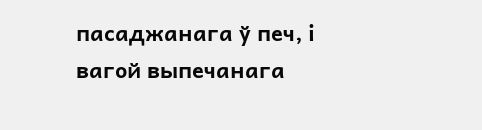пасаджанага ў печ, і вагой выпечанага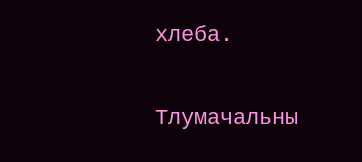хлеба.

Тлумачальны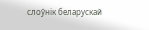слоўнік беларускай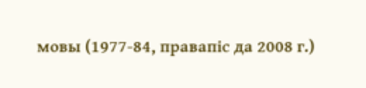мовы (1977-84, правапіс да 2008 г.)